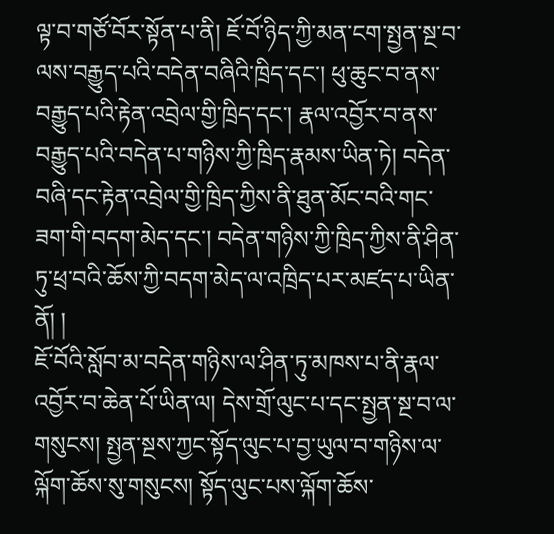ལྟ་བ་གཙོ་བོར་སྟོན་པ་ནི། ཇོ་བོ་ཉིད་ཀྱི་མན་ངག་སྤྱན་སྔ་བ་ལས་བརྒྱུད་པའི་བདེན་བཞིའི་ཁྲིད་དང་། ཕུ་ཆུང་བ་ནས་བརྒྱུད་པའི་རྟེན་འབྲེལ་གྱི་ཁྲིད་དང་། རྣལ་འབྱོར་བ་ནས་བརྒྱུད་པའི་བདེན་པ་གཉིས་ཀྱི་ཁྲིད་རྣམས་ཡིན་ཏེ། བདེན་བཞི་དང་རྟེན་འབྲེལ་གྱི་ཁྲིད་ཀྱིས་ནི་ཐུན་མོང་བའི་གང་ཟག་གི་བདག་མེད་དང་། བདེན་གཉིས་ཀྱི་ཁྲིད་ཀྱིས་ནི་ཤིན་ཏུ་ཕྲ་བའི་ཆོས་ཀྱི་བདག་མེད་ལ་འཁྲིད་པར་མཛད་པ་ཡིན་ནོ། །
ཇོ་བོའི་སློབ་མ་བདེན་གཉིས་ལ་ཤིན་ཏུ་མཁས་པ་ནི་རྣལ་འབྱོར་བ་ཆེན་པོ་ཡིན་ལ། དེས་གྲོ་ལུང་པ་དང་སྤྱན་སྔ་བ་ལ་གསུངས། སྤྱན་སྔས་ཀྱང་སྟོད་ལུང་པ་བྱ་ཡུལ་བ་གཉིས་ལ་ལྐོག་ཆོས་སུ་གསུངས། སྟོད་ལུང་པས་ལྐོག་ཆོས་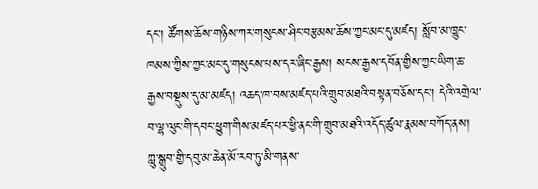དང་། ཚོགས་ཆོས་གཉིས་ཀར་གསུངས་ཤིང་བརྩམས་ཆོས་ཀྱང་མང་དུ་མཛད། སློབ་མ་ཁྱུང་ཁམས་ཀྱིས་ཀྱང་མང་དུ་གསུངས་པས་དར་ཞིང་རྒྱས། སངས་རྒྱས་དབོན་གྱིས་ཀྱང་ཡིག་ཆ་རྒྱས་བསྡུས་དུ་མ་མཛད། འཆད་ཁ་བས་མཛད་པའི་གྲུབ་མཐའི་བསྟན་བཅོས་དང་། དེའི་འགྲེལ་བ་ལྷ་ལུང་གི་དབང་ཕྱུག་གིས་མཛད་པར་ཕྱི་ནང་གི་གྲུབ་མཐའི་འདོད་ཚུལ་རྣམས་བཀོད་ནས། ཀླུ་སྒྲུབ་གྱི་དབུ་མ་ཆེན་མོ་རབ་ཏུ་མི་གནས་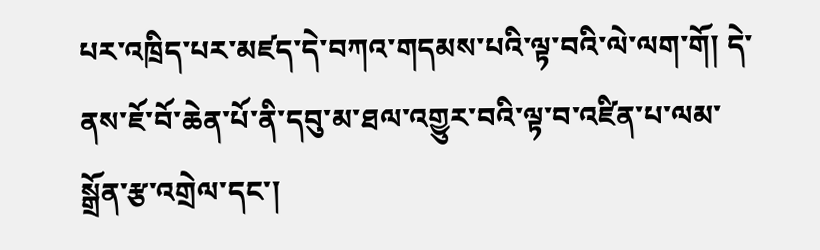པར་འཁྲིད་པར་མཛད་དེ་བཀའ་གདམས་པའི་ལྟ་བའི་ལེ་ལག་གོ། དེ་ནས་ཇོ་བོ་ཆེན་པོ་ནི་དབུ་མ་ཐལ་འགྱུར་བའི་ལྟ་བ་འཛིན་པ་ལམ་སྒྲོན་རྩ་འགྲེལ་དང་།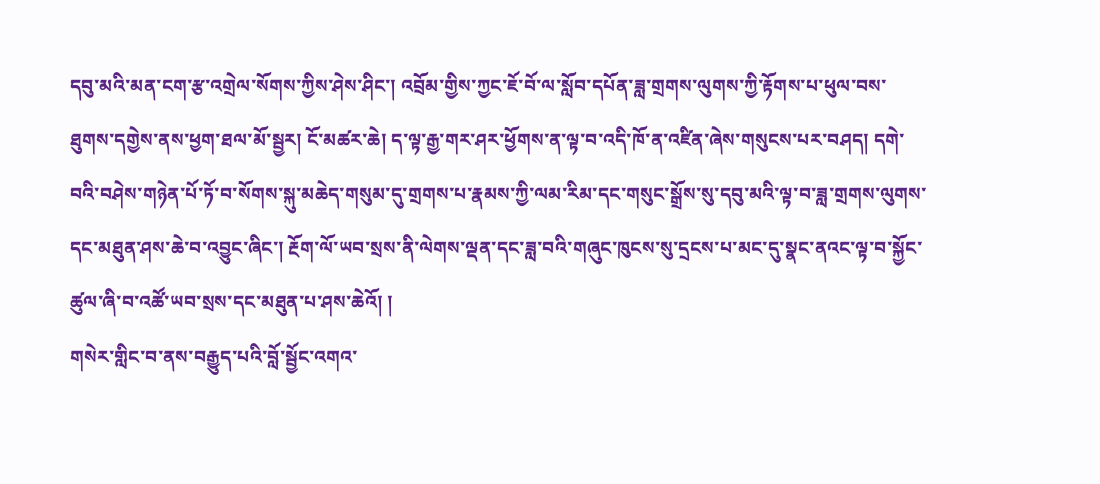དབུ་མའི་མན་ངག་རྩ་འགྲེལ་སོགས་ཀྱིས་ཤེས་ཤིང་། འབྲོམ་གྱིས་ཀྱང་ཇོ་བོ་ལ་སློབ་དཔོན་ཟླ་གྲགས་ལུགས་ཀྱི་རྟོགས་པ་ཕུལ་བས་ཐུགས་དགྱེས་ནས་ཕྱག་ཐལ་མོ་སྦྱར། ངོ་མཚར་ཆེ། ད་ལྟ་རྒྱ་གར་ཤར་ཕྱོགས་ན་ལྟ་བ་འདི་ཁོ་ན་འཛིན་ཞེས་གསུངས་པར་བཤད། དགེ་བའི་བཤེས་གཉེན་པོ་ཏོ་བ་སོགས་སྐུ་མཆེད་གསུམ་དུ་གྲགས་པ་རྣམས་ཀྱི་ལམ་རིམ་དང་གསུང་སྒྲོས་སུ་དབུ་མའི་ལྟ་བ་ཟླ་གྲགས་ལུགས་དང་མཐུན་ཤས་ཆེ་བ་འབྱུང་ཞིང་། རྔོག་ལོ་ཡབ་སྲས་ནི་ལེགས་ལྡན་དང་ཟླ་བའི་གཞུང་ཁུངས་སུ་དྲངས་པ་མང་དུ་སྣང་ནའང་ལྟ་བ་སྐྱོང་ཚུལ་ཞི་བ་འཚོ་ཡབ་སྲས་དང་མཐུན་པ་ཤས་ཆེའོ། །
གསེར་གླིང་བ་ནས་བརྒྱུད་པའི་བློ་སྦྱོང་འགའ་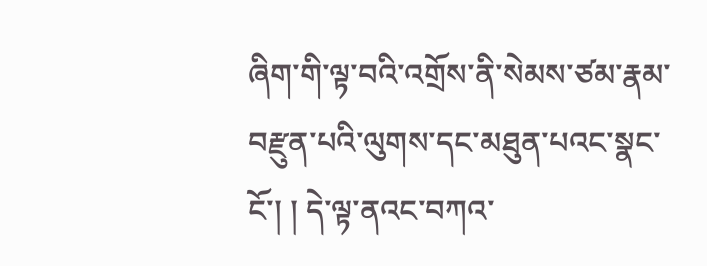ཞིག་གི་ལྟ་བའི་འགྲོས་ནི་སེམས་ཙམ་རྣམ་བརྫུན་པའི་ལུགས་དང་མཐུན་པའང་སྣང་ངོ་། ། དེ་ལྟ་ནའང་བཀའ་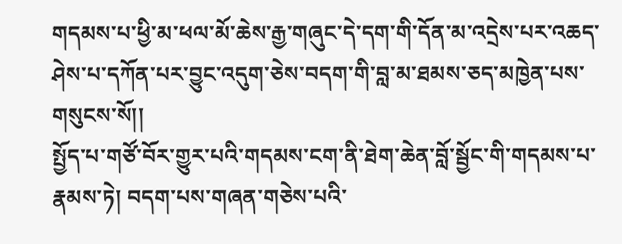གདམས་པ་ཕྱི་མ་ཕལ་མོ་ཆེས་རྒྱ་གཞུང་དེ་དག་གི་དོན་མ་འདྲེས་པར་འཆད་ཤེས་པ་དཀོན་པར་བྱུང་འདུག་ཅེས་བདག་གི་བླ་མ་ཐམས་ཅད་མཁྱེན་པས་གསུངས་སོ།།
སྤྱོད་པ་གཙོ་བོར་གྱུར་པའི་གདམས་ངག་ནི་ཐེག་ཆེན་བློ་སྦྱོང་གི་གདམས་པ་རྣམས་ཏེ། བདག་པས་གཞན་གཅེས་པའི་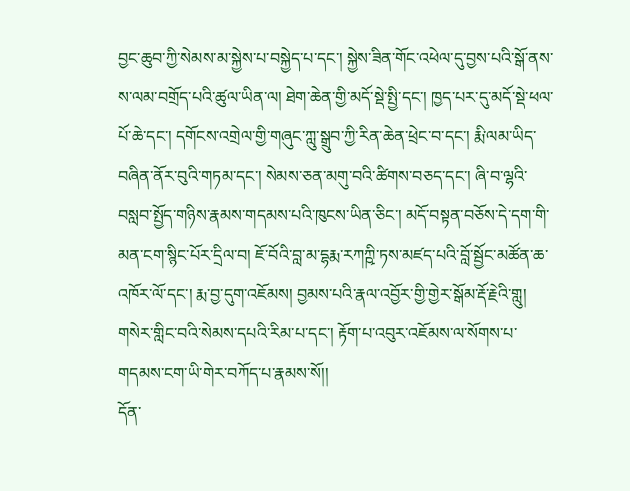བྱང་ཆུབ་ཀྱི་སེམས་མ་སྐྱེས་པ་བསྐྱེད་པ་དང་། སྐྱེས་ཟིན་གོང་འཕེལ་དུ་བྱས་པའི་སྒོ་ནས་ས་ལམ་བགྲོད་པའི་ཚུལ་ཡིན་ལ། ཐེག་ཆེན་གྱི་མདོ་སྡེ་སྤྱི་དང་། ཁྱད་པར་དུ་མདོ་སྡེ་ཕལ་པོ་ཆེ་དང་། དགོངས་འགྲེལ་གྱི་གཞུང་ཀླུ་སྒྲུབ་ཀྱི་རིན་ཆེན་ཕྲེང་བ་དང་། རྨི་ལམ་ཡིད་བཞིན་ནོར་བུའི་གཏམ་དང་། སེམས་ཅན་མགུ་བའི་ཚིགས་བཅད་དང་། ཞི་བ་ལྷའི་བསླབ་སྤྱོད་གཉིས་རྣམས་གདམས་པའི་ཁུངས་ཡིན་ཅིང་། མདོ་བསྟན་བཅོས་དེ་དག་གི་མན་ངག་སྙིང་པོར་དྲིལ་བ། ཇོ་བོའི་བླ་མ་དྷརྨ་རཀཀྵི་ཏས་མཛད་པའི་བློ་སྦྱོང་མཚོན་ཆ་འཁོར་ལོ་དང་། རྨ་བྱ་དུག་འཇོམས། བྱམས་པའི་རྣལ་འབྱོར་གྱི་གྱེར་སྒོམ་རྡོ་རྗེའི་གླུ། གསེར་གླིང་བའི་སེམས་དཔའི་རིམ་པ་དང་། རྟོག་པ་འབུར་འཇོམས་ལ་སོགས་པ་གདམས་ངག་ཡི་གེར་བཀོད་པ་རྣམས་སོ།།
དོན་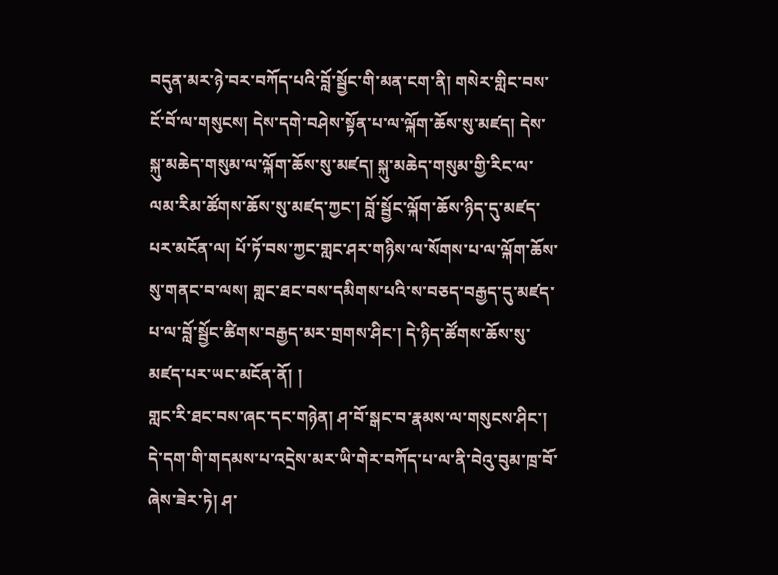བདུན་མར་ཉེ་བར་བཀོད་པའི་བློ་སྦྱོང་གི་མན་ངག་ནི། གསེར་གླིང་བས་ངོ་བོ་ལ་གསུངས། དེས་དགེ་བཤེས་སྟོན་པ་ལ་ལྐོག་ཆོས་སུ་མཛད། དེས་སྐུ་མཆེད་གསུམ་ལ་ལྐོག་ཆོས་སུ་མཛད། སྐུ་མཆེད་གསུམ་གྱི་རིང་ལ་ལམ་རིམ་ཚོགས་ཆོས་སུ་མཛད་ཀྱང་། བློ་སྦྱོང་ལྐོག་ཆོས་ཉིད་དུ་མཛད་པར་མངོན་ལ། པོ་ཏོ་བས་ཀྱང་གླང་ཤར་གཉིས་ལ་སོགས་པ་ལ་ལྐོག་ཆོས་སུ་གནང་བ་ལས། གླང་ཐང་བས་དམིགས་པའི་ས་བཅད་བརྒྱད་དུ་མཛད་པ་ལ་བློ་སྦྱོང་ཚིགས་བརྒྱད་མར་གྲགས་ཤིང་། དེ་ཉིད་ཚོགས་ཆོས་སུ་མཛད་པར་ཡང་མངོན་ནོ། །
གླང་རི་ཐང་བས་ཞང་དང་གཉེན། ཤ་བོ་སྒང་བ་རྣམས་ལ་གསུངས་ཤིང་། དེ་དག་གི་གདམས་པ་འདྲེས་མར་ཡི་གེར་བཀོད་པ་ལ་ནི་བེའུ་བུམ་ཁྲ་བོ་ཞེས་ཟེར་ཏེ། ཤ་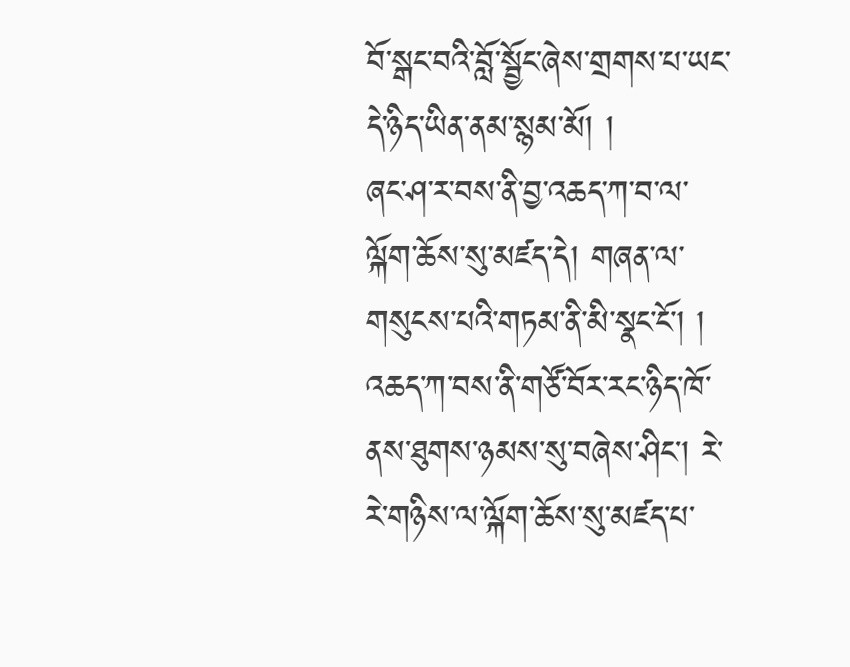བོ་སྒང་བའི་བློ་སྦྱོང་ཞེས་གྲགས་པ་ཡང་དེ་ཉིད་ཡིན་ནམ་སྙམ་མོ། །
ཞང་ཤ་ར་བས་ནི་བྱ་འཆད་ཀ་བ་ལ་ལྐོག་ཆོས་སུ་མཛད་དེ། གཞན་ལ་གསུངས་པའི་གཏམ་ནི་མི་སྣང་ངོ་། ། འཆད་ཀ་བས་ནི་གཙོ་བོར་རང་ཉིད་ཁོ་ནས་ཐུགས་ཉམས་སུ་བཞེས་ཤིང་། རེ་རེ་གཉིས་ལ་ལྐོག་ཆོས་སུ་མཛད་པ་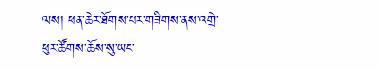ལས། ཕན་ཆེར་ཐོགས་པར་གཟིགས་ནས་འགྲེ་ཕུར་ཚོགས་ཆོས་སུ་ཡང་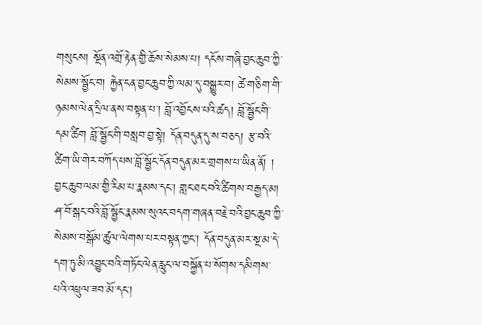གསུངས། སྔོན་འགྲོ་རྟེན་གྱི་ཆོས་སེམས་པ། དངོས་གཞི་བྱང་ཆུབ་ཀྱི་སེམས་སྦྱོང་བ། རྐྱེན་ངན་བྱང་ཆུབ་ཀྱི་ལམ་དུ་བསྒྱུར་བ། ཚེ་གཅིག་གི་ཉམས་ལེན་དྲིལ་ནས་བསྟན་པ་། བློ་འབྱོངས་པའི་ཚད། བློ་སྦྱོང་གི་དམ་ཚིག བློ་སྦྱོང་གི་བསླབ་བྱ་སྟེ། དོན་བདུན་དུ་ས་བཅད། རྩ་བའི་ཚིག་ཡི་གེར་བཀོད་པས་བློ་སྦྱོང་དོན་བདུན་མར་གྲགས་པ་ཡིན་ནོ། ། བྱང་ཆུབ་ལམ་གྱི་རིམ་པ་རྣམས་དང་། གླང་ཐང་བའི་ཚིགས་བརྒྱད་མ། ཤ་བོ་སྒང་བའི་བློ་སྦྱོང་རྣམས་སུའང་བདག་གཞན་བརྗེ་བའི་བྱང་ཆུབ་ཀྱི་སེམས་བསྒོམ་ཚུལ་ལེགས་པར་བསྟན་ཀྱང་། དོན་བདུན་མར་སྔ་མ་དེ་དག་ཏུ་མི་འབྱུང་བའི་གཏོང་ལེན་རླུང་ལ་བསྐྱོན་པ་སོགས་དམིགས་པའི་འཕྲུལ་ཟབ་མོ་དང་།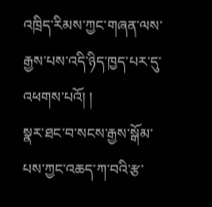འཁྲིད་རིམས་ཀྱང་གཞན་ལས་རྒྱས་པས་འདི་ཉིད་ཁྱད་པར་དུ་འཕགས་པའོ། །
སྣར་ཐང་བ་སངས་རྒྱས་སྒོམ་པས་ཀྱང་འཆད་ཀ་བའི་རྩ་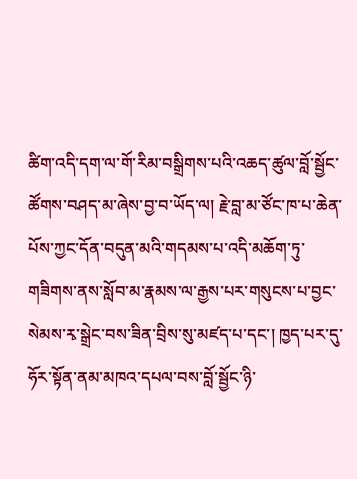ཚིག་འདི་དག་ལ་གོ་རིམ་བསྒྲིགས་པའི་འཆད་ཚུལ་བློ་སྦྱོང་ཚོགས་བཤད་མ་ཞེས་བྱ་བ་ཡོད་ལ། རྗེ་བླ་མ་ཙོང་ཁ་པ་ཆེན་པོས་ཀྱང་དོན་བདུན་མའི་གདམས་པ་འདི་མཆོག་ཏུ་གཟིགས་ནས་སློབ་མ་རྣམས་ལ་རྒྱས་པར་གསུངས་པ་བྱང་སེམས་རྭ་སྒྲེང་བས་ཟིན་བྲིས་སུ་མཛད་པ་དང་། ཁྱད་པར་དུ་ཧོར་སྟོན་ནམ་མཁའ་དཔལ་བས་བློ་སྦྱོང་ཉི་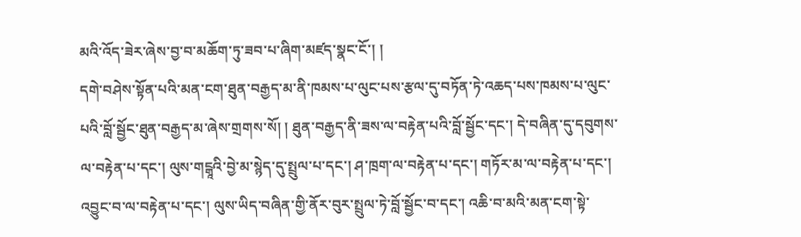མའི་འོད་ཟེར་ཞེས་བྱ་བ་མཆོག་ཏུ་ཟབ་པ་ཞིག་མཛད་སྣང་ངོ་། །
དགེ་བཤེས་སྟོན་པའི་མན་ངག་ཐུན་བརྒྱད་མ་ནི་ཁམས་པ་ལུང་པས་རྩལ་དུ་བཏོན་ཏེ་འཆད་པས་ཁམས་པ་ལུང་པའི་བློ་སྦྱོང་ཐུན་བརྒྱད་མ་ཞེས་གྲགས་སོ། ། ཐུན་བརྒྱད་ནི་ཟས་ལ་བརྟེན་པའི་བློ་སྦྱོང་དང་། དེ་བཞིན་དུ་དབུགས་ལ་བརྟེན་པ་དང་། ལུས་གངྒཱའི་བྱེ་མ་སྙེད་དུ་སྤྲུལ་པ་དང་། ཤ་ཁྲག་ལ་བརྟེན་པ་དང་། གཏོར་མ་ལ་བརྟེན་པ་དང་། འབྱུང་བ་ལ་བརྟེན་པ་དང་། ལུས་ཡིད་བཞིན་གྱི་ནོར་བུར་སྤྲུལ་ཏེ་བློ་སྦྱོང་བ་དང་། འཆི་བ་མའི་མན་ངག་སྟེ་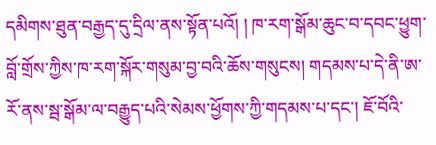དམིགས་ཐུན་བརྒྱད་དུ་དྲིལ་ནས་སྟོན་པའོ། ། ཁ་རག་སྒོམ་ཆུང་བ་དབང་ཕྱུག་བློ་གྲོས་ཀྱིས་ཁ་རག་སྐོར་གསུམ་བྱ་བའི་ཆོས་གསུངས། གདམས་པ་དེ་ནི་ཨ་རོ་ནས་སྦ་སྒོམ་ལ་བརྒྱུད་པའི་སེམས་ཕྱོགས་ཀྱི་གདམས་པ་དང་། ཇོ་བོའི་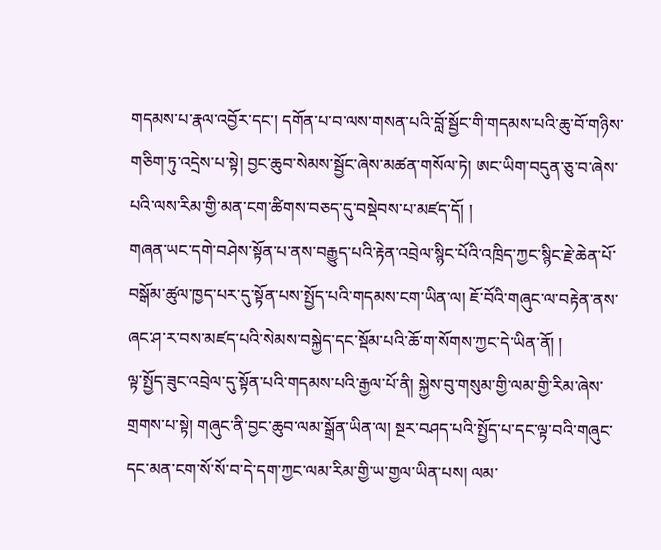གདམས་པ་རྣལ་འབྱོར་དང་། དགོན་པ་བ་ལས་གསན་པའི་བློ་སྦྱོང་གི་གདམས་པའི་ཆུ་བོ་གཉིས་གཅིག་ཏུ་འདྲེས་པ་སྟེ། བྱང་ཆུབ་སེམས་སྦྱོང་ཞེས་མཚན་གསོལ་ཏེ། ཨང་ཡིག་བདུན་ཅུ་བ་ཞེས་པའི་ལས་རིམ་གྱི་མན་ངག་ཚིགས་བཅད་དུ་བསྡེབས་པ་མཛད་དོ། །
གཞན་ཡང་དགེ་བཤེས་སྟོན་པ་ནས་བརྒྱུད་པའི་རྟེན་འབྲེལ་སྙིང་པོའི་འཁྲིད་ཀྱང་སྙིང་རྗེ་ཆེན་པོ་བསྒོམ་ཚུལ་ཁྱད་པར་དུ་སྟོན་པས་སྤྱོད་པའི་གདམས་ངག་ཡིན་ལ། ཇོ་བོའི་གཞུང་ལ་བརྟེན་ནས་ཞང་ཤ་ར་བས་མཛད་པའི་སེམས་བསྐྱེད་དང་སྡོམ་པའི་ཆོ་ག་སོགས་ཀྱང་དེ་ཡིན་ནོ། །
ལྟ་སྤྱོད་ཟུང་འབྲེལ་དུ་སྟོན་པའི་གདམས་པའི་རྒྱལ་པོ་ནི། སྐྱེས་བུ་གསུམ་གྱི་ལམ་གྱི་རིམ་ཞེས་གྲགས་པ་སྟེ། གཞུང་ནི་བྱང་ཆུབ་ལམ་སྒྲོན་ཡིན་ལ། སྔར་བཤད་པའི་སྤྱོད་པ་དང་ལྟ་བའི་གཞུང་དང་མན་ངག་སོ་སོ་བ་དེ་དག་ཀྱང་ལམ་རིམ་གྱི་ཡ་གྱལ་ཡིན་པས། ལམ་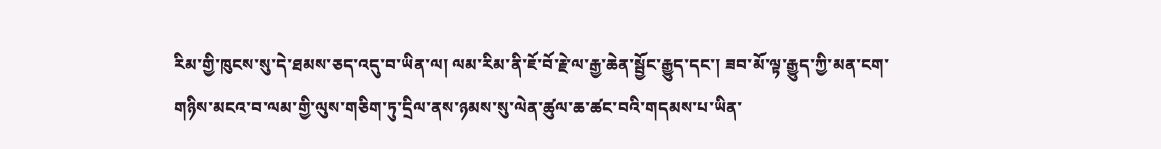རིམ་གྱི་ཁུངས་སུ་དེ་ཐམས་ཅད་འདུ་བ་ཡིན་ལ། ལམ་རིམ་ནི་ཇོ་བོ་རྗེ་ལ་རྒྱ་ཆེན་སྦྱོང་རྒྱུད་དང་། ཟབ་མོ་ལྟ་རྒྱུད་ཀྱི་མན་ངག་གཉིས་མངའ་བ་ལམ་གྱི་ལུས་གཅིག་ཏུ་དྲིལ་ནས་ཉམས་སུ་ལེན་ཚུལ་ཆ་ཚང་བའི་གདམས་པ་ཡིན་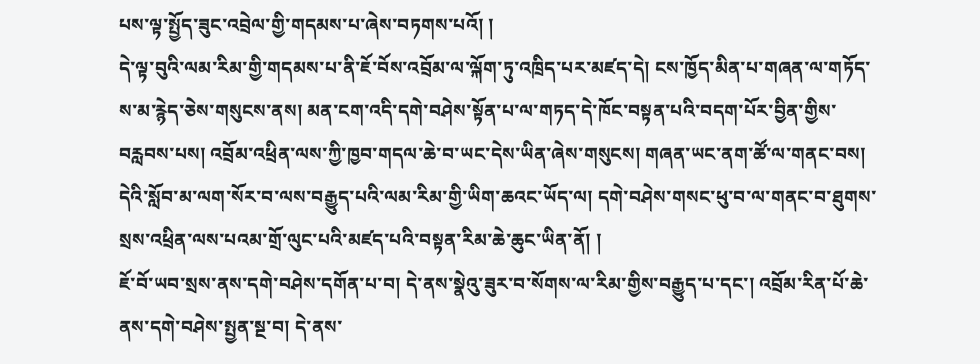པས་ལྟ་སྤྱོད་ཟུང་འབྲེལ་གྱི་གདམས་པ་ཞེས་བཏགས་པའོ། །
དེ་ལྟ་བུའི་ལམ་རིམ་གྱི་གདམས་པ་ནི་ཇོ་བོས་འབྲོམ་ལ་ལྐོག་ཏུ་འཁྲིད་པར་མཛད་དེ། ངས་ཁྱོད་མིན་པ་གཞན་ལ་གཏོད་ས་མ་རྙེད་ཅེས་གསུངས་ནས། མན་ངག་འདི་དགེ་བཤེས་སྟོན་པ་ལ་གཏད་དེ་ཁོང་བསྟན་པའི་བདག་པོར་བྱིན་གྱིས་བརླབས་པས། འབྲོམ་འཕྲིན་ལས་ཀྱི་ཁྱབ་གདལ་ཆེ་བ་ཡང་དེས་ཡིན་ཞེས་གསུངས། གཞན་ཡང་ནག་ཚོ་ལ་གནང་བས། དེའི་སློབ་མ་ལག་སོར་བ་ལས་བརྒྱུད་པའི་ལམ་རིམ་གྱི་ཡིག་ཆའང་ཡོད་ལ། དགེ་བཤེས་གསང་ཕུ་བ་ལ་གནང་བ་ཐུགས་སྲས་འཕྲིན་ལས་པའམ་གྲོ་ལུང་པའི་མཛད་པའི་བསྟན་རིམ་ཆེ་ཆུང་ཡིན་ནོ། །
ཇོ་བོ་ཡབ་སྲས་ནས་དགེ་བཤེས་དགོན་པ་བ། དེ་ནས་སྣེའུ་ཟུར་བ་སོགས་ལ་རིམ་གྱིས་བརྒྱུད་པ་དང་། འབྲོམ་རིན་པོ་ཆེ་ནས་དགེ་བཤེས་སྤྱན་སྔ་བ། དེ་ནས་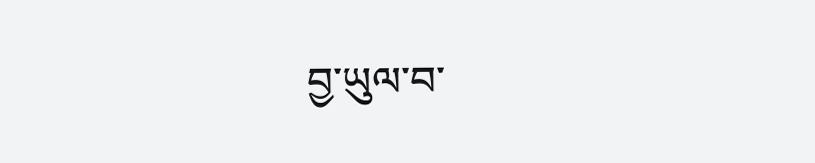བྱ་ཡུལ་བ་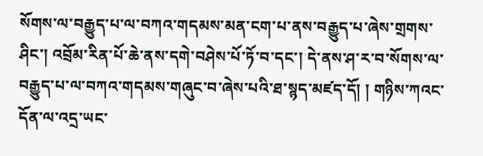སོགས་ལ་བརྒྱུད་པ་ལ་བཀའ་གདམས་མན་ངག་པ་ནས་བརྒྱུད་པ་ཞེས་གྲགས་ཤིང་། འབྲོམ་རིན་པོ་ཆེ་ནས་དགེ་བཤེས་པོ་ཏོ་བ་དང་། དེ་ནས་ཤ་ར་བ་སོགས་ལ་བརྒྱུད་པ་ལ་བཀའ་གདམས་གཞུང་བ་ཞེས་པའི་ཐ་སྙད་མཛད་དོ། ། གཉིས་ཀའང་དོན་ལ་འདྲ་ཡང་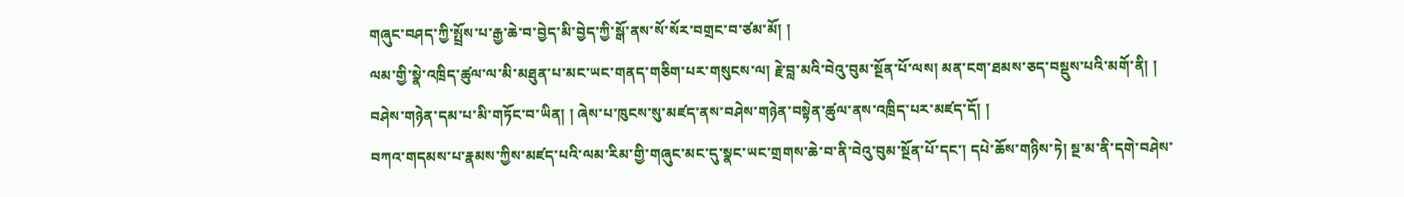གཞུང་བཤད་ཀྱི་སྤྲོས་པ་རྒྱ་ཆེ་བ་བྱེད་མི་བྱེད་ཀྱི་སྒོ་ནས་སོ་སོར་བགྲང་བ་ཙམ་མོ། །
ལམ་གྱི་སྣེ་འཁྲིད་ཚུལ་ལ་མི་མཐུན་པ་མང་ཡང་གནད་གཅིག་པར་གསུངས་ལ། རྗེ་བླ་མའི་བེའུ་བུམ་སྔོན་པོ་ལས། མན་ངག་ཐམས་ཅད་བསྡུས་པའི་མགོ་ནི། ། བཤེས་གཉེན་དམ་པ་མི་གཏོང་བ་ཡིན། ། ཞེས་པ་ཁུངས་སུ་མཛད་ནས་བཤེས་གཉེན་བསྟེན་ཚུལ་ནས་འཁྲིད་པར་མཛད་དོ། །
བཀའ་གདམས་པ་རྣམས་ཀྱིས་མཛད་པའི་ལམ་རིམ་གྱི་གཞུང་མང་དུ་སྣང་ཡང་གྲགས་ཆེ་བ་ནི་བེའུ་བུམ་སྔོན་པོ་དང་། དཔེ་ཆོས་གཉིས་ཏེ། སྔ་མ་ནི་དགེ་བཤེས་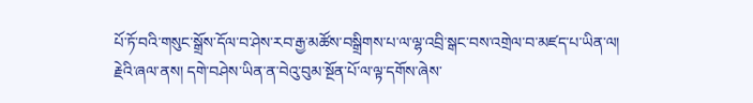པོ་ཏོ་བའི་གསུང་སྒྲོས་དོལ་བ་ཤེས་རབ་རྒྱ་མཚོས་བསྒྲིགས་པ་ལ་ལྷ་འབྲི་སྒང་བས་འགྲེལ་བ་མཛད་པ་ཡིན་ལ། རྗེའི་ཞལ་ནས། དགེ་བཤེས་ཡིན་ན་བེའུ་བུམ་སྔོན་པོ་ལ་ལྟ་དགོས་ཞེས་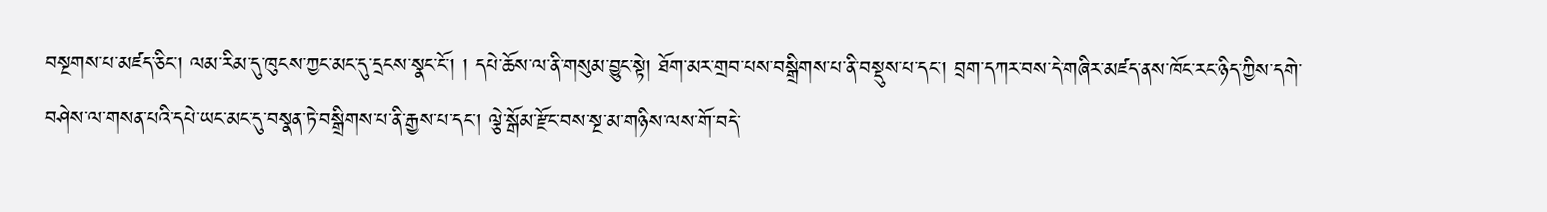བསྔགས་པ་མཛད་ཅིང་། ལམ་རིམ་དུ་ཁུངས་ཀྱང་མང་དུ་དྲངས་སྣང་ངོ་། ། དཔེ་ཆོས་ལ་ནི་གསུམ་བྱུང་སྟེ། ཐོག་མར་གྲབ་པས་བསྒྲིགས་པ་ནི་བསྡུས་པ་དང་། བྲག་དཀར་བས་དེ་གཞིར་མཛད་ནས་ཁོང་རང་ཉིད་ཀྱིས་དགེ་བཤེས་ལ་གསན་པའི་དཔེ་ཡང་མང་དུ་བསྣན་ཏེ་བསྒྲིགས་པ་ནི་རྒྱས་པ་དང་། ལྕེ་སྒོམ་རྫོང་བས་སྔ་མ་གཉིས་ལས་གོ་བདེ་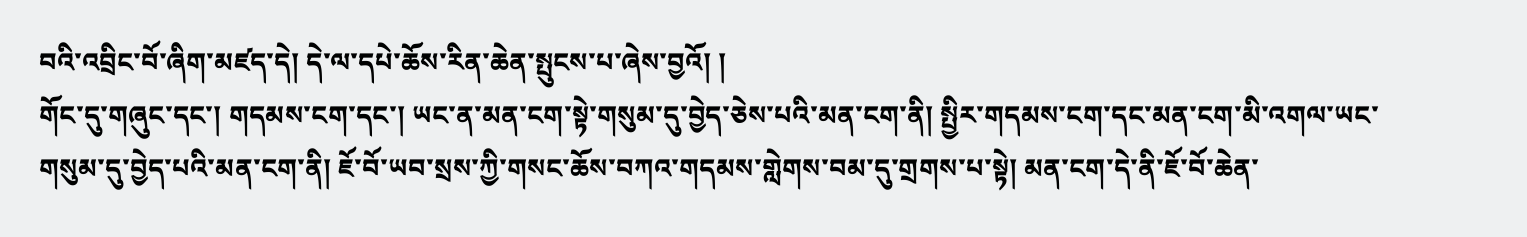བའི་འབྲིང་བོ་ཞིག་མཛད་དེ། དེ་ལ་དཔེ་ཆོས་རིན་ཆེན་སྤུངས་པ་ཞེས་བྱའོ། །
གོང་དུ་གཞུང་དང་། གདམས་ངག་དང་། ཡང་ན་མན་ངག་སྟེ་གསུམ་དུ་བྱེད་ཅེས་པའི་མན་ངག་ནི། སྤྱིར་གདམས་ངག་དང་མན་ངག་མི་འགལ་ཡང་གསུམ་དུ་བྱེད་པའི་མན་ངག་ནི། ཇོ་བོ་ཡབ་སྲས་ཀྱི་གསང་ཆོས་བཀའ་གདམས་གླེགས་བམ་དུ་གྲགས་པ་སྟེ། མན་ངག་དེ་ནི་ཇོ་བོ་ཆེན་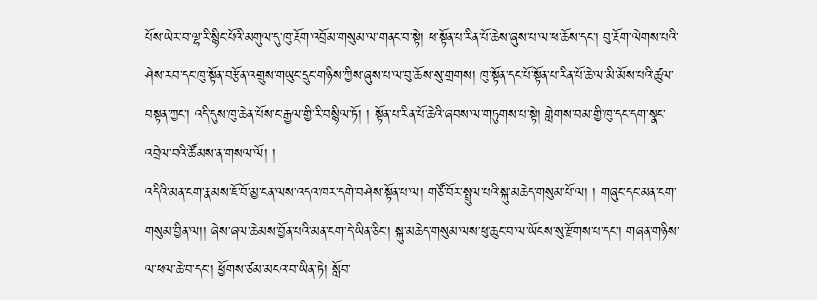པོས་ཡེར་བ་ལྷ་རི་སྙིང་པོའི་མགུལ་དུ་ཁུ་རྔོག་འབྲོམ་གསུམ་ལ་གནང་བ་སྟེ། ཕ་སྟོན་པ་རིན་པོ་ཆེས་ཞུས་པ་ལ་ཕ་ཆོས་དང་། བུ་རྔོག་ལེགས་པའི་ཤེས་རབ་དང་ཁུ་སྟོན་བརྩོན་འགྲུས་གཡུང་དྲུང་གཉིས་ཀྱིས་ཞུས་པ་ལ་བུ་ཆོས་སུ་གྲགས། ཁུ་སྟོན་དང་པོ་སྟོན་པ་རིན་པོ་ཆེ་ལ་མི་མོས་པའི་ཚུལ་བསྟན་ཀྱང་། འདི་དུས་ཁུ་ཆེན་པོས་ང་རྒྱལ་གྱི་རི་བསྙིལ་ཏོ། ། སྟོན་པ་རིན་པོ་ཆེའི་ཞབས་ལ་གཏུགས་པ་སྟེ། གླེགས་བམ་གྱི་ཁུ་དང་དག་སྣང་འབྲེལ་བའི་ཚོམས་ན་གསལ་ལོ། །
འདིའི་མན་ངག་རྣམས་ཇོ་བོ་མྱ་ངན་ལས་འདའ་ཁར་དགེ་བཤེས་སྟོན་པ་ལ། གཙོ་བོར་སྤྲུལ་པའི་སྐུ་མཆེད་གསུམ་པོ་ལ། ། གཞུང་དང་མན་ངག་གསུམ་བྱིན་ལ།། ཞེས་ཞལ་ཆེམས་བྱོན་པའི་མན་ངག་དེ་ཡིན་ཅིང་། སྐུ་མཆེད་གསུམ་ལས་ཕུ་ཆུང་བ་ལ་ཡོངས་སུ་རྫོགས་པ་དང་། གཞན་གཉིས་ལ་ཕལ་ཆེ་བ་དང་། ཕྱོགས་ཙམ་མངའ་བ་ཡིན་ཏེ། སློབ་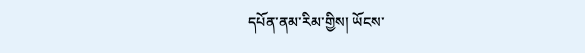དཔོན་ནམ་རིམ་གྱིས། ཡོངས་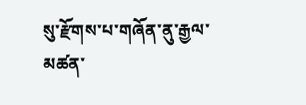སུ་རྫོགས་པ་གཞོན་ནུ་རྒྱལ་མཚན་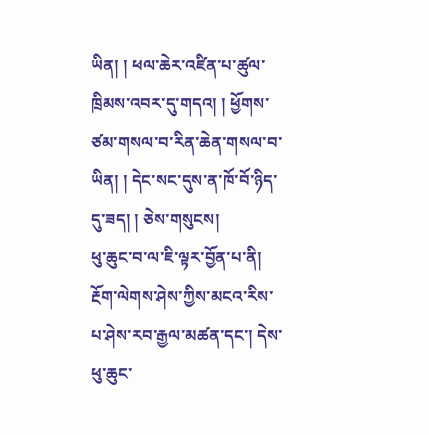ཡིན། ། ཕལ་ཆེར་འཛིན་པ་ཚུལ་ཁྲིམས་འབར་དུ་གདའ། ། ཕྱོགས་ཙམ་གསལ་བ་རིན་ཆེན་གསལ་བ་ཡིན། ། དེང་སང་དུས་ན་ཁོ་བོ་ཉིད་དུ་ཟད། ། ཅེས་གསུངས།
ཕུ་ཆུང་བ་ལ་ཇི་ལྟར་བྱོན་པ་ནི། རྔོག་ལེགས་ཤེས་ཀྱིས་མངའ་རིས་པ་ཤེས་རབ་རྒྱལ་མཚན་དང་། དེས་ཕུ་ཆུང་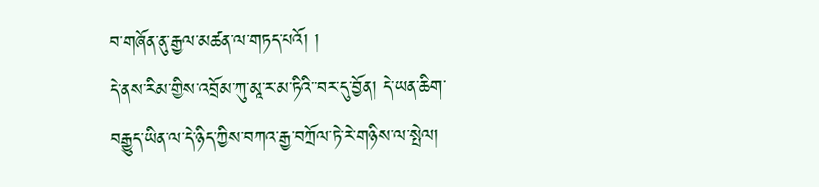བ་གཞོན་ནུ་རྒྱལ་མཚན་ལ་གཏད་པའོ། །
དེ་ནས་རིམ་གྱིས་འབྲོམ་ཀུ་མཱ་ར་མ་ཏིའི་་བར་དུ་བྱོན། དེ་ཡན་ཆིག་བརྒྱུད་ཡིན་ལ་དེ་ཉིད་ཀྱིས་བཀའ་རྒྱ་བཀྲོལ་ཏེ་རེ་གཉིས་ལ་སྤེལ།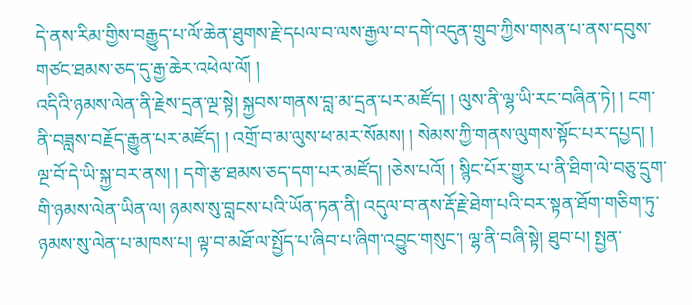དེ་ནས་རིམ་གྱིས་བརྒྱུད་པ་ལོ་ཆེན་ཐུགས་རྗེ་དཔལ་བ་ལས་རྒྱལ་བ་དགེ་འདུན་གྲུབ་ཀྱིས་གསན་པ་ནས་དབུས་གཙང་ཐམས་ཅད་དུ་རྒྱ་ཆེར་འཕེལ་ལོ། །
འདིའི་ཉམས་ལེན་ནི་རྗེས་དྲན་ལྔ་སྟེ། སྐྱབས་གནས་བླ་མ་དྲན་པར་མཛོད། ། ལུས་ནི་ལྷ་ཡི་རང་བཞིན་ཏེ། ། ངག་ནི་བཟླས་བརྗོད་རྒྱུན་པར་མཛོད། ། འགྲོ་བ་མ་ལུས་ཕ་མར་སོམས། ། སེམས་ཀྱི་གནས་ལུགས་སྟོང་པར་དཔྱད། ། ལྔ་བོ་དེ་ཡི་སྐྱ་བར་ནས། ། དགེ་རྩ་ཐམས་ཅད་དག་པར་མཛོད། །ཅེས་པའོ། ། སྙིང་པོར་གྱུར་པ་ནི་ཐིག་ལེ་བཅུ་དྲུག་གི་ཉམས་ལེན་ཡིན་ལ། ཉམས་སུ་བླངས་པའི་ཡོན་ཏན་ནི། འདུལ་བ་ནས་རྡོ་རྗེ་ཐེག་པའི་བར་སྟན་ཐོག་གཅིག་ཏུ་ཉམས་སུ་ལེན་པ་མཁས་པ། ལྟ་བ་མཐོ་ལ་སྤྱོད་པ་ཞིབ་པ་ཞིག་འབྱུང་གསུང་། ལྷ་ནི་བཞི་སྟེ། ཐུབ་པ། སྤྱན་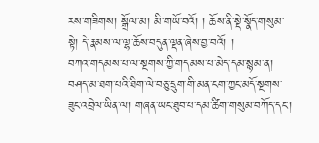རས་གཟིགས། སྒྲོལ་མ། མི་གཡོ་བའོ། ། ཆོས་ནི་སྡེ་སྣོད་གསུམ་སྟེ། དེ་རྣམས་ལ་ལྷ་ཆོས་བདུན་ལྡན་ཞེས་བྱ་བའོ། །
བཀའ་གདམས་པ་ལ་སྔགས་ཀྱི་གདམས་པ་མེད་དམ་སྙམ་ན། བཤད་མ་ཐག་པའི་ཐིག་ལེ་བཅུ་དྲུག་གི་མན་ངག་ཀྱང་མདོ་སྔགས་ཟུང་འབྲེལ་ཡིན་ལ། གཞན་ཡང་ཐུབ་པ་དམ་ཚིག་གསུམ་བཀོད་དང་།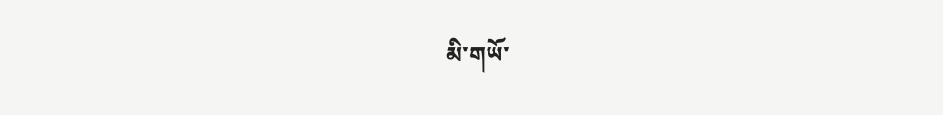མི་གཡོ་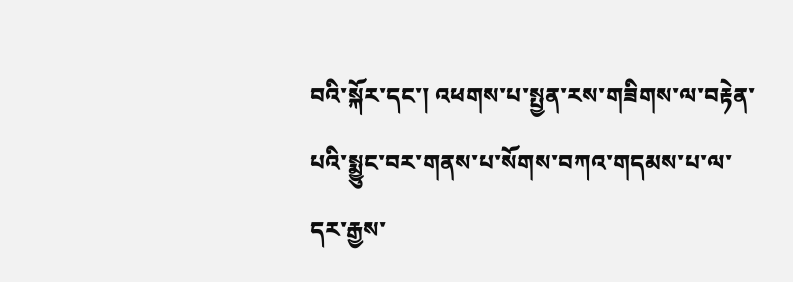བའི་སྐོར་དང་། འཕགས་པ་སྤྱན་རས་གཟིགས་ལ་བརྟེན་པའི་སྨྱུང་བར་གནས་པ་སོགས་བཀའ་གདམས་པ་ལ་དར་རྒྱས་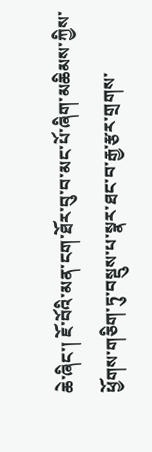ཆེ་ཞིང་། ཇོ་བོའི་མན་ངག་ཐོར་བུ་བ་མང་པོ་ཞིག་མཆིམས་ཀྱིས་ཕྱོགས་གཅིག་ཏུ་བསྡུས་པ་སྣར་ཐང་བ་རྒྱ་རྩར་གྲགས་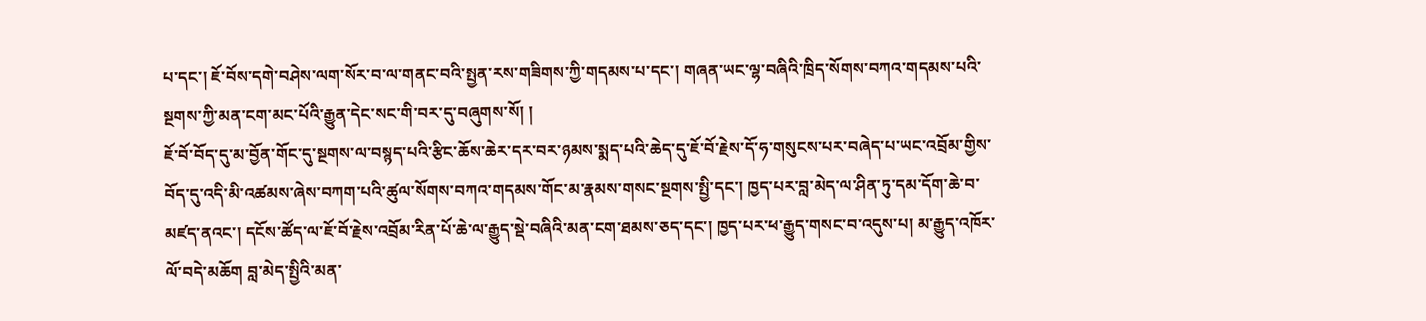པ་དང་། ཇོ་བོས་དགེ་བཤེས་ལག་སོར་བ་ལ་གནང་བའི་སྤྱན་རས་གཟིགས་ཀྱི་གདམས་པ་དང་། གཞན་ཡང་ལྷ་བཞིའི་ཁྲིད་སོགས་བཀའ་གདམས་པའི་སྔགས་ཀྱི་མན་ངག་མང་པོའི་རྒྱུན་དེང་སང་གི་བར་དུ་བཞུགས་སོ། །
ཇོ་བོ་བོད་དུ་མ་བྱོན་གོང་དུ་སྔགས་ལ་བསྙད་པའི་རྩིང་ཆོས་ཆེར་དར་བར་ཉམས་སྨད་པའི་ཆེད་དུ་ཇོ་བོ་རྗེས་དོ་ཧ་གསུངས་པར་བཞེད་པ་ཡང་འབྲོམ་གྱིས་བོད་དུ་འདི་མི་འཚམས་ཞེས་བཀག་པའི་ཚུལ་སོགས་བཀའ་གདམས་གོང་མ་རྣམས་གསང་སྔགས་སྤྱི་དང་། ཁྱད་པར་བླ་མེད་ལ་ཤིན་ཏུ་དམ་དོག་ཆེ་བ་མཛད་ནའང་། དངོས་ཚོད་ལ་ཇོ་བོ་རྗེས་འབྲོམ་རིན་པོ་ཆེ་ལ་རྒྱུད་སྡེ་བཞིའི་མན་ངག་ཐམས་ཅད་དང་། ཁྱད་པར་ཕ་རྒྱུད་གསང་བ་འདུས་པ། མ་རྒྱུད་འཁོར་ལོ་བདེ་མཆོག བླ་མེད་སྤྱིའི་མན་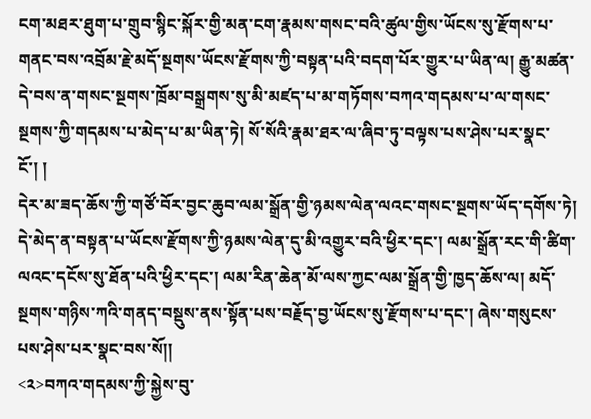ངག་མཐར་ཐུག་པ་གྲུབ་སྙིང་སྐོར་གྱི་མན་ངག་རྣམས་གསང་བའི་ཚུལ་གྱིས་ཡོངས་སུ་རྫོགས་པ་གནང་བས་འབྲོམ་རྗེ་མདོ་སྔགས་ཡོངས་རྫོགས་ཀྱི་བསྟན་པའི་བདག་པོར་གྱུར་པ་ཡིན་ལ། རྒྱུ་མཚན་དེ་བས་ན་གསང་སྔགས་ཁྲོམ་བསྒྲགས་སུ་མི་མཛད་པ་མ་གཏོགས་བཀའ་གདམས་པ་ལ་གསང་སྔགས་ཀྱི་གདམས་པ་མེད་པ་མ་ཡིན་ཏེ། སོ་སོའི་རྣམ་ཐར་ལ་ཞིབ་ཏུ་བལྟས་པས་ཤེས་པར་སྣང་ངོ་། །
དེར་མ་ཟད་ཆོས་ཀྱི་གཙོ་བོར་བྱང་ཆུབ་ལམ་སྒྲོན་གྱི་ཉམས་ལེན་ལའང་གསང་སྔགས་ཡོད་དགོས་ཏེ། དེ་མེད་ན་བསྟན་པ་ཡོངས་རྫོགས་ཀྱི་ཉམས་ལེན་དུ་མི་འགྱུར་བའི་ཕྱིར་དང་། ལམ་སྒྲོན་རང་གི་ཚིག་ལའང་དངོས་སུ་ཐོན་པའི་ཕྱིར་དང་། ལམ་རིན་ཆེན་མོ་ལས་ཀྱང་ལམ་སྒྲོན་གྱི་ཁྱད་ཆོས་ལ། མདོ་སྔགས་གཉིས་ཀའི་གནད་བསྡུས་ནས་སྟོན་པས་བརྗོད་བྱ་ཡོངས་སུ་རྫོགས་པ་དང་། ཞེས་གསུངས་པས་ཤེས་པར་སྣང་བས་སོ།།
<༢>བཀའ་གདམས་ཀྱི་སྐྱེས་བུ་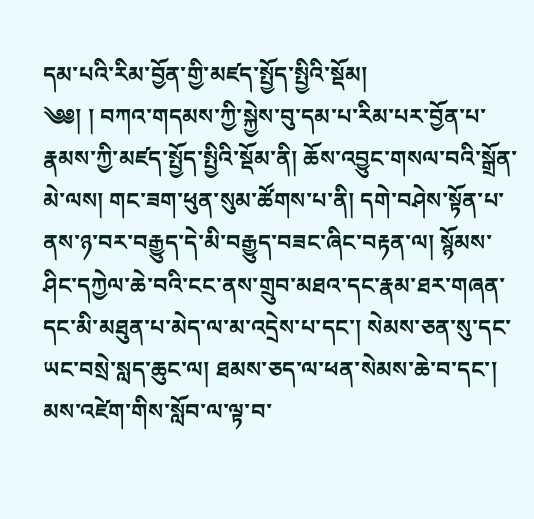དམ་པའི་རིམ་བྱོན་གྱི་མཛད་སྤྱོད་སྤྱིའི་སྡོམ།
༄༅། ། བཀའ་གདམས་ཀྱི་སྐྱེས་བུ་དམ་པ་རིམ་པར་བྱོན་པ་རྣམས་ཀྱི་མཛད་སྤྱོད་སྤྱིའི་སྡོམ་ནི། ཆོས་འབྱུང་གསལ་བའི་སྒྲོན་མེ་ལས། གང་ཟག་ཕུན་སུམ་ཚོགས་པ་ནི། དགེ་བཤེས་སྟོན་པ་ནས་ཉ་བར་བརྒྱུད་དེ་མི་བརྒྱུད་བཟང་ཞིང་བརྟན་ལ། སྙོམས་ཤིང་དཀྱེལ་ཆེ་བའི་ངང་ནས་གྲུབ་མཐའ་དང་རྣམ་ཐར་གཞན་དང་མི་མཐུན་པ་མེད་ལ་མ་འདྲེས་པ་དང་། སེམས་ཅན་སུ་དང་ཡང་བསྲེ་སླད་ཆུང་ལ། ཐམས་ཅད་ལ་ཕན་སེམས་ཆེ་བ་དང་། མས་འཛེག་གིས་སློབ་ལ་ལྟ་བ་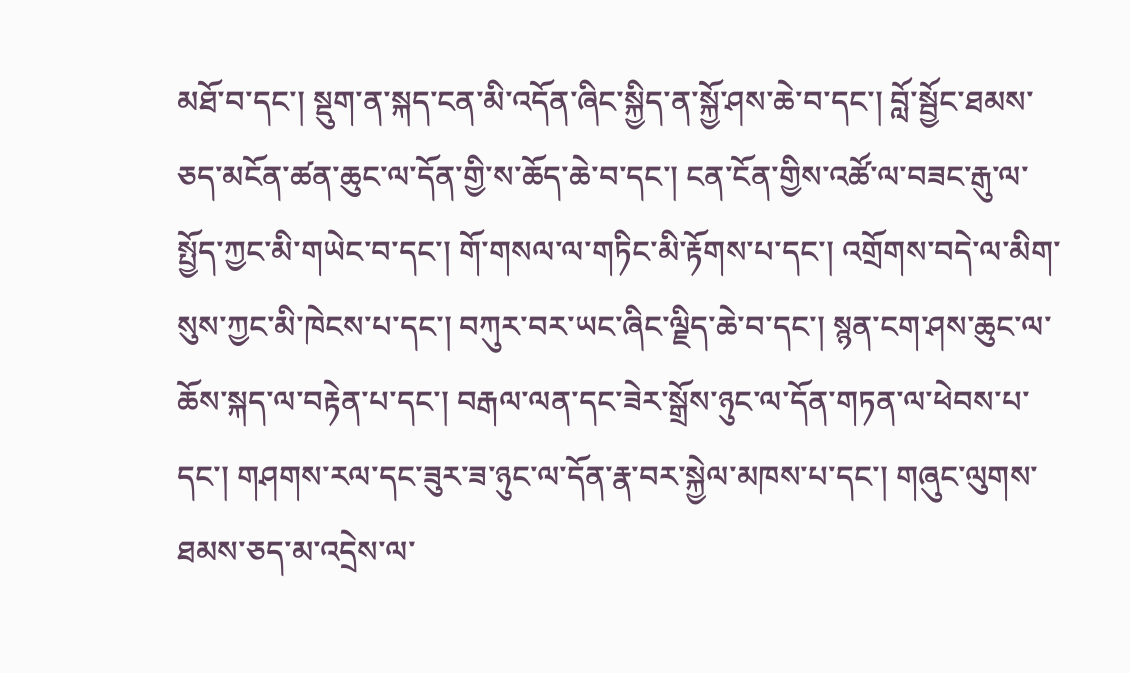མཐོ་བ་དང་། སྡུག་ན་སྐད་ངན་མི་འདོན་ཞིང་སྐྱིད་ན་སྐྱོ་ཤས་ཆེ་བ་དང་། བློ་སྦྱོང་ཐམས་ཅད་མངོན་ཚན་ཆུང་ལ་དོན་གྱི་ས་ཆོད་ཆེ་བ་དང་། ངན་ངོན་གྱིས་འཚོ་ལ་བཟང་རྒུ་ལ་སྤྱོད་ཀྱང་མི་གཡེང་བ་དང་། གོ་གསལ་ལ་གཏིང་མི་རྟོགས་པ་དང་། འགྲོགས་བདེ་ལ་མིག་སུས་ཀྱང་མི་ཁེངས་པ་དང་། བཀུར་བར་ཡང་ཞིང་ལྗིད་ཆེ་བ་དང་། སྙན་ངག་ཤས་ཆུང་ལ་ཆོས་སྐད་ལ་བརྟེན་པ་དང་། བརྒལ་ལན་དང་ཟེར་སྒྲོས་ཉུང་ལ་དོན་གཏན་ལ་ཕེབས་པ་དང་། གཤགས་རལ་དང་ཟུར་ཟ་ཉུང་ལ་དོན་རྣ་བར་སྐྱེལ་མཁས་པ་དང་། གཞུང་ལུགས་ཐམས་ཅད་མ་འདྲེས་ལ་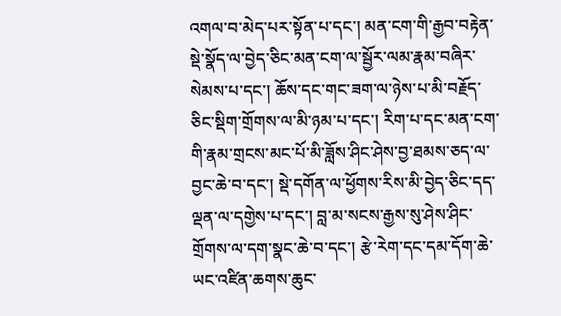འགལ་བ་མེད་པར་སྟོན་པ་དང་། མན་ངག་གི་རྒྱབ་བརྟེན་སྡེ་སྣོད་ལ་བྱེད་ཅིང་མན་ངག་ལ་སྦྱོར་ལམ་རྣམ་བཞིར་སེམས་པ་དང་། ཆོས་དང་གང་ཟག་ལ་ཉེས་པ་མི་བརྗོད་ཅིང་སྡིག་གྲོགས་ལ་མི་ཉམ་པ་དང་། རིག་པ་དང་མན་ངག་གི་རྣམ་གྲངས་མང་པོ་མི་ཟློས་ཤིང་ཤེས་བྱ་ཐམས་ཅད་ལ་བྱང་ཆེ་བ་དང་། སྡེ་དགོན་ལ་ཕྱོགས་རིས་མི་བྱེད་ཅིང་དད་ལྡན་ལ་དགྱེས་པ་དང་། བླ་མ་སངས་རྒྱས་སུ་ཤེས་ཤིང་གྲོགས་ལ་དག་སྣང་ཆེ་བ་དང་། རྩེ་རེག་དང་དམ་དོག་ཆེ་ཡང་འཛིན་ཆགས་ཆུང་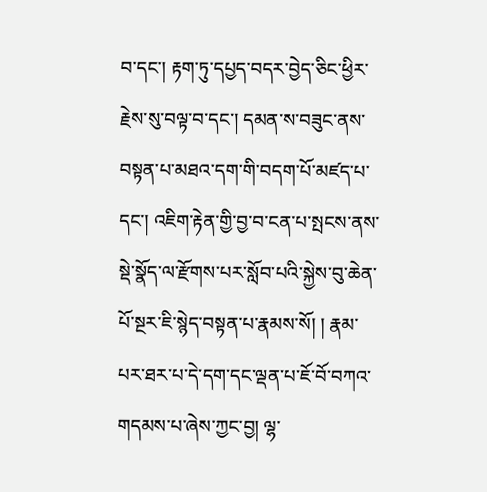བ་དང་། རྟག་ཏུ་དཔྱད་བདར་བྱེད་ཅིང་ཕྱིར་རྗེས་སུ་བལྟ་བ་དང་། དམན་ས་བཟུང་ནས་བསྟན་པ་མཐའ་དག་གི་བདག་པོ་མཛད་པ་དང་། འཇིག་རྟེན་གྱི་བྱ་བ་ངན་པ་སྤངས་ནས་སྡེ་སྣོད་ལ་རྫོགས་པར་སློབ་པའི་སྐྱེས་བུ་ཆེན་པོ་སྔར་ཇི་སྙེད་བསྟན་པ་རྣམས་སོ། ། རྣམ་པར་ཐར་པ་དེ་དག་དང་ལྡན་པ་ཇོ་བོ་བཀའ་གདམས་པ་ཞེས་ཀྱང་བྱ། ལྷ་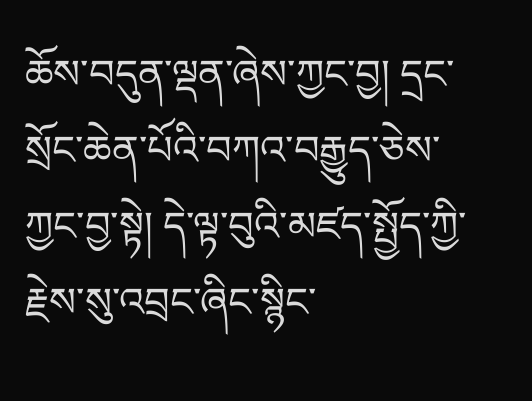ཆོས་བདུན་ལྡན་ཞེས་ཀྱང་བྱ། དྲང་སྲོང་ཆེན་པོའི་བཀའ་བརྒྱུད་ཅེས་ཀྱང་བྱ་སྟེ། དེ་ལྟ་བུའི་མཛད་སྤྱོད་ཀྱི་རྗེས་སུ་འབྲང་ཞིང་སྙིང་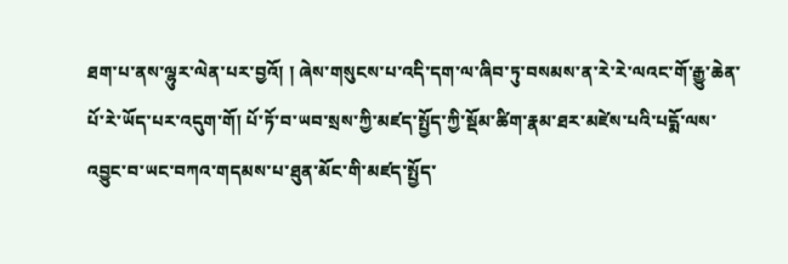ཐག་པ་ནས་ལྷུར་ལེན་པར་བྱའོ། ། ཞེས་གསུངས་པ་འདི་དག་ལ་ཞིབ་ཏུ་བསམས་ན་རེ་རེ་ལའང་གོ་རྒྱུ་ཆེན་པོ་རེ་ཡོད་པར་འདུག་གོ། པོ་ཏོ་བ་ཡབ་སྲས་ཀྱི་མཛད་སྤྱོད་ཀྱི་སྡོམ་ཚིག་རྣམ་ཐར་མཛེས་པའི་པདྨོ་ལས་འབྱུང་བ་ཡང་བཀའ་གདམས་པ་ཐུན་མོང་གི་མཛད་སྤྱོད་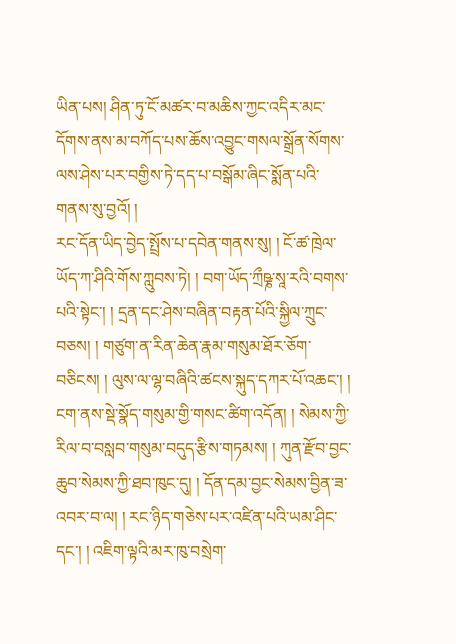ཡིན་པས། ཤིན་ཏུ་ངོ་མཚར་བ་མཆིས་ཀྱང་འདིར་མང་དོགས་ནས་མ་བཀོད་པས་ཆོས་འབྱུང་གསལ་སྒྲོན་སོགས་ལས་ཤེས་པར་བགྱིས་ཏེ་དད་པ་བསྒོམ་ཞིང་སྨོན་པའི་གནས་སུ་བྱའོ། །
རང་དོན་ཡིད་བྱེད་སྤྲོས་པ་དབེན་གནས་སུ། ། ངོ་ཚ་ཁྲེལ་ཡོད་ཀ་ཤིའི་གོས་ཀླུབས་ཏེ། ། བག་ཡོད་ཀྲྀཥྞ་སཱ་རའི་བགས་པའི་སྟེང་། ། དྲན་དང་ཤེས་བཞིན་བརྟན་པོའི་སྐྱིལ་ཀྲུང་བཅས། ། གཙུག་ན་རིན་ཆེན་རྣམ་གསུམ་ཐོར་ཅོག་བཅིངས། ། ལུས་ལ་ལྷ་བཞིའི་ཚངས་སྐུད་དཀར་པོ་འཆང་། ། ངག་ནས་སྡེ་སྣོད་གསུམ་གྱི་གསང་ཚིག་འདོན། ། སེམས་ཀྱི་རིལ་བ་བསླབ་གསུམ་བདུད་རྩིས་གཏམས། ། ཀུན་རྫོབ་བྱང་ཆུབ་སེམས་ཀྱི་ཐབ་ཁུང་དུ། ། དོན་དམ་བྱང་སེམས་བྱིན་ཟ་འབར་བ་ལ། ། རང་ཉིད་གཅེས་པར་འཛིན་པའི་ཡམ་ཤིང་དང་། ། འཇིག་ལྟའི་མར་ཁུ་བསྲེག་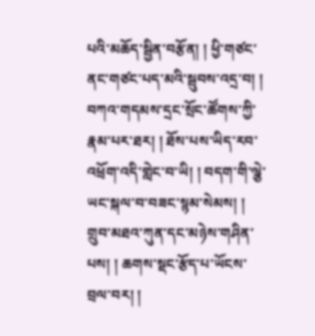པའི་མཆོད་སྦྱིན་བརྩོན། ། ཕྱི་གཙང་ནང་གཙང་པད་མའི་སྦུབས་འདྲ་བ། ། བཀའ་གདམས་དྲང་སྲོང་ཚོགས་ཀྱི་རྣམ་པར་ཐར། ། ཐོས་པས་ཡིད་རབ་འཕྲོག་འདི་གླེང་བ་ཡི། ། བདག་གི་ལྕེ་ཡང་སྐལ་བ་བཟང་སྙམ་སེམས། ། གྲུབ་མཐའ་ཀུན་དང་མཉེས་གཤིན་པས། ། ཆགས་སྡང་རྩོད་པ་ཡོངས་བྲལ་བར། །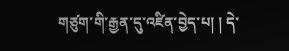གཙུག་གི་རྒྱན་དུ་འཛིན་བྱེད་པ། ། དེ་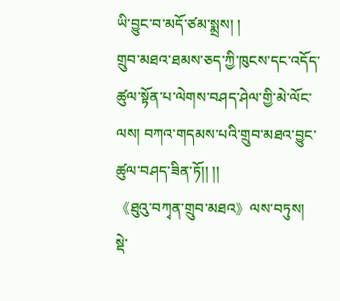ཡི་བྱུང་བ་མདོ་ཙམ་སྨྲས། །
གྲུབ་མཐའ་ཐམས་ཅད་ཀྱི་ཁུངས་དང་འདོད་ཚུལ་སྟོན་པ་ལེགས་བཤད་ཤེལ་གྱི་མེ་ལོང་ལས། བཀའ་གདམས་པའི་གྲུབ་མཐའ་བྱུང་ཚུལ་བཤད་ཟིན་ཏོ།། །།
《ཐུའུ་བཀྭན་གྲུབ་མཐའ》ལས་བཏུས།
སྡེ་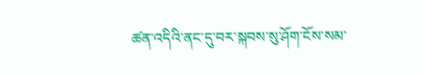ཚན་འདིའི་ནང་དུ་བར་སྐབས་སུ་ཤོག་ངོས་སམ་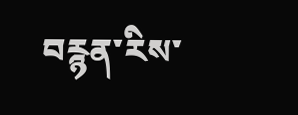བརྙན་རིས་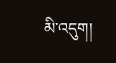མི་འདུག།